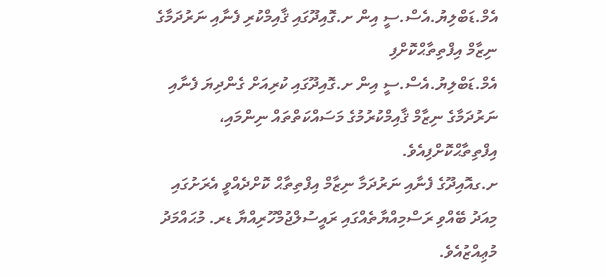އެމް.ޑަބްލިޔު.އެސް.ސީ އިން ށ.ގޮއިދޫގައި ޤާއިމްކުރި ފެނާއި ނަރުދަމާގެ ނިޒާމް އިފްތިތާޙްކޮށްފި
އެމް.ޑަބްލިޔު.އެސް.ސީ އިން ށ.ގޮއިދޫގައި ކުރިއަށް ގެންދިޔަ ފެނާއި ނަރުދަމާގެ ނިޒާމް ޤާއިމްކުރުމުގެ މަސައްކަތްތައް ނިންމައި، އިފްތިތާޙްކޮށްފިއެވެ.
ށ.ގއޮއިދޫގެ ފެނާއި ނަރުދަމާ ނިޒާމް އިފްތިތާޙް ކޮށްދެއްވީ އެރަށުގައި މިއަދު ބޭއްވި ރަސްމިއްޔާތެއްގައި ރައީސުލްޖުމްހޫރިއްޔާ ޑރ. މުޙައްމަދު މުޢިއްޒުއެވެ.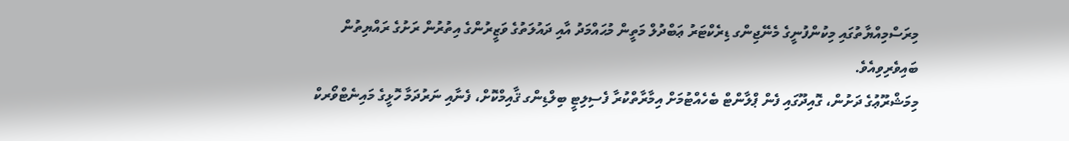މިރަސްމިއްޔާތުގައި މިކުންފުނީގެ މެނޭޖިންގ ޑިރެކްޓަރު ޢަބްދުލް މަތީން މުޙައްމަދު އާއި ދައުލަތުގެ ވަޒީރުންގެ އިތުރުން ރަށުގެ ރައްޔިތުން ބައިވެރިވިއެވެ.
މިމަޝްރޫޢުގެ ދަށުން، ގޮއިދޫގައި ފެން ޕްލާންޓް ބެހެއްޓުމަށް އިމާރާތްކުރާ ފެސިލިޓީ ބިލްޑިންގ ޤާއިމްކޮށް، ފެނާއި ނަރުދަމާ ހޮޅީގެ މައިނެޓްވޯރކް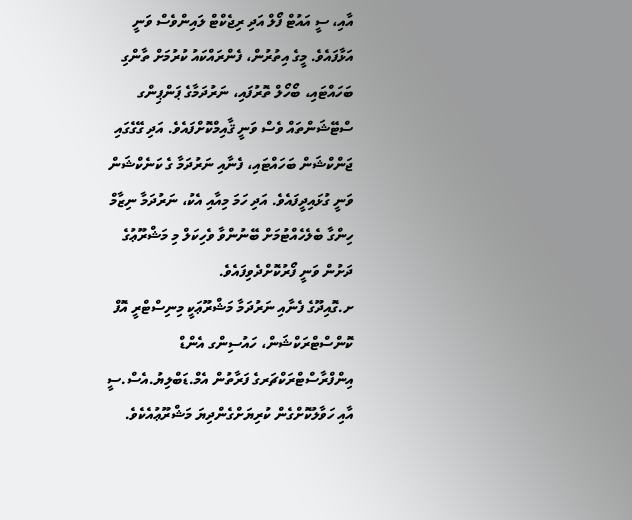އާއި، ސީ އައުޓް ފޯލް އަދި ރިޖެކްޓް ލައިންވެސް ވަނީ އަޅާފައެވެ. މީގެ އިތުރުން، ފެންރައްކައު ކުރުމަށް ތާންގި ބަހައްޓައި، ބޯހޯލް ތޮރުފައި، ނަރުދަމާގެ ޕަންޕިންގ ސްޓޭޝަންތައް ވެސް ވަނީ ޤާއިމްކޮށްފައެވެ. އަދި ގޭގެގައި ޖަންކްޝަން ބަހައްޓައި، ފެނާއި ނަރުދަމާ ގެ ކަނެކްޝަން ވަނީ ގުޅައިދީފައެވެ. އަދި ހަމަ މިއާއި އެކު، ނަރުދަމާ ނިޒާމް ހިންގާ ބެލެހެއްޓުމަށް ބޭނުންވާ ވެހިކަލް މި މަޝްރޫޢުގެ ދަށުން ވަނީ ފޯރުކޮށްދެވިފައެވެ.
ށ.ގޮއިދޫގެ ފެނާއި ނަރުދަމާ މަޝްރޫޢަކީ މިނިސްޓްރީ އޮފް ކޮންސްޓްރަކްޝަން، ހައުސިންގ އެންޑް އިންފްރާސްޓްރަކްޗަރގެ ފަރާތުން އެމް.ޑަބްލިޔު.އެސް.ސީ އާއި ހަވާލުކޮށްގެން ކުރިޔަށްގެންދިޔަ މަޝްރޫޢުއެކެވެ.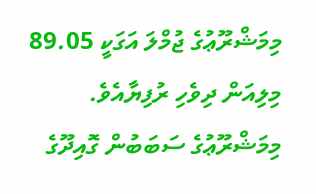މިމަޝްރޫޢުގެ ޖުމްލަ އަގަކީ 89.05 މިލިއަން ދިވެހި ރުފިޔާއެވެ. މިމަޝްރޫޢުގެ ސަބަބުން ގޮއިދޫގެ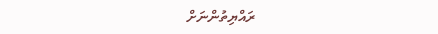ރައްޔިތުންނަށް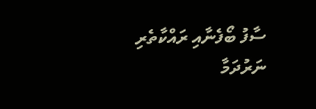ސާފު ބޯފެނާއި ރައްކާތެރި ނަރުދަމާ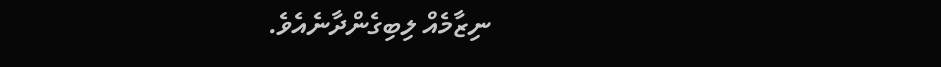ނިޒާމެއް ލިބިގެންދާނެއެވެ.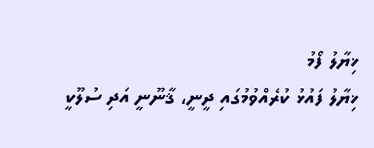ޚިޔާލު ފޯމު
ޚިޔާލު ފައުޅު ކުރެއްވުމުގައި ދީނީ، ޤާނޫނީ އަދި ސުލޫކީ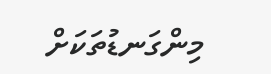މިންގަނޑުތަކަށް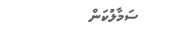ސަމާލުކަން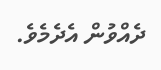ދެއްވުން އެދެމެވެ.